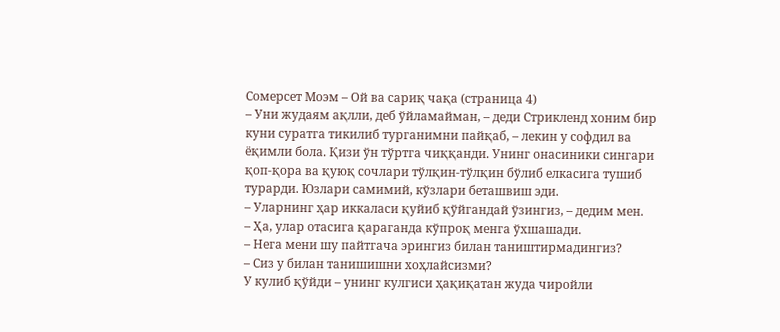Сомерсет Моэм – Ой ва сариқ чақа (страница 4)
– Уни жудаям ақлли, деб ўйламайман, – деди Стрикленд хоним бир куни суратга тикилиб турганимни пайқаб, – лекин у софдил ва ёқимли бола. Қизи ўн тўртга чиққанди. Унинг онасиники сингари қоп-қора ва қуюқ сочлари тўлқин-тўлқин бўлиб елкасига тушиб турарди. Юзлари самимий, кўзлари беташвиш эди.
– Уларнинг ҳар иккаласи қуйиб қўйгандай ўзингиз, – дедим мен.
– Ҳа, улар отасига қараганда кўпроқ менга ўхшашади.
– Нега мени шу пайтгача эрингиз билан таништирмадингиз?
– Сиз у билан танишишни хоҳлайсизми?
У кулиб қўйди – унинг кулгиси ҳақиқатан жуда чиройли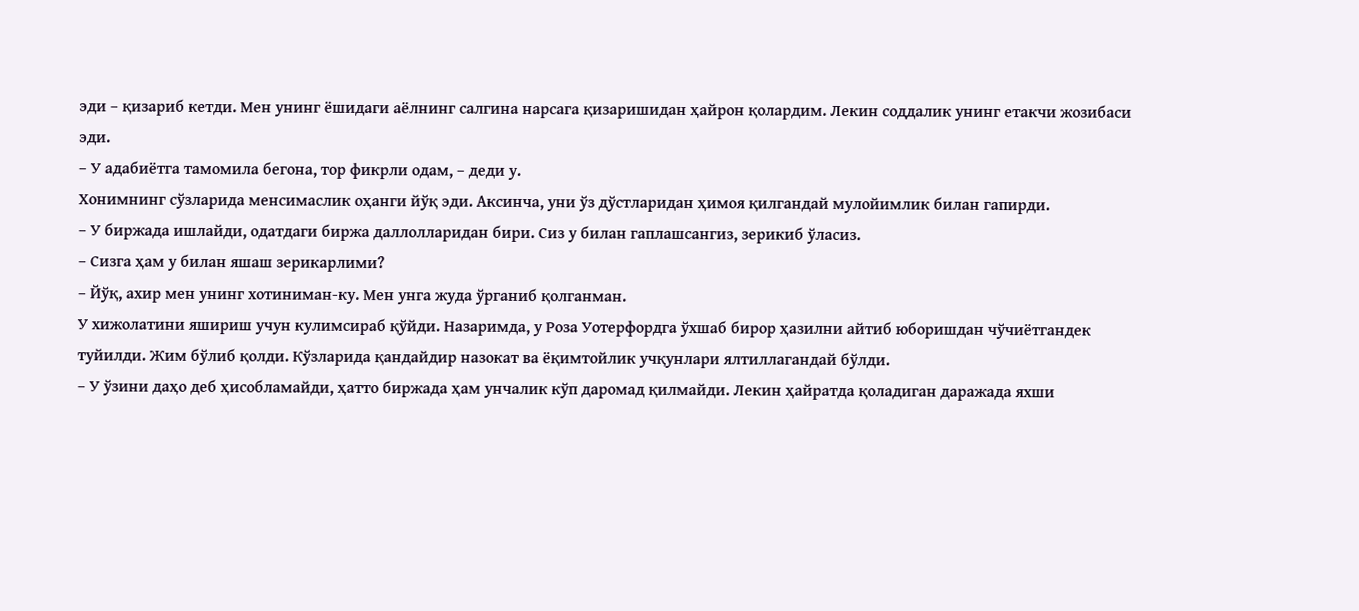эди – қизариб кетди. Мен унинг ёшидаги аёлнинг салгина нарсага қизаришидан ҳайрон қолардим. Лекин соддалик унинг етакчи жозибаси эди.
– У адабиётга тамомила бегона, тор фикрли одам, – деди у.
Хонимнинг сўзларида менсимаслик оҳанги йўқ эди. Аксинча, уни ўз дўстларидан ҳимоя қилгандай мулойимлик билан гапирди.
– У биржада ишлайди, одатдаги биржа даллолларидан бири. Сиз у билан гаплашсангиз, зерикиб ўласиз.
– Сизга ҳам у билан яшаш зерикарлими?
– Йўқ, ахир мен унинг хотиниман-ку. Мен унга жуда ўрганиб қолганман.
У хижолатини яшириш учун кулимсираб қўйди. Назаримда, у Роза Уотерфордга ўхшаб бирор ҳазилни айтиб юборишдан чўчиётгандек туйилди. Жим бўлиб қолди. Кўзларида қандайдир назокат ва ёқимтойлик учқунлари ялтиллагандай бўлди.
– У ўзини даҳо деб ҳисобламайди, ҳатто биржада ҳам унчалик кўп даромад қилмайди. Лекин ҳайратда қоладиган даражада яхши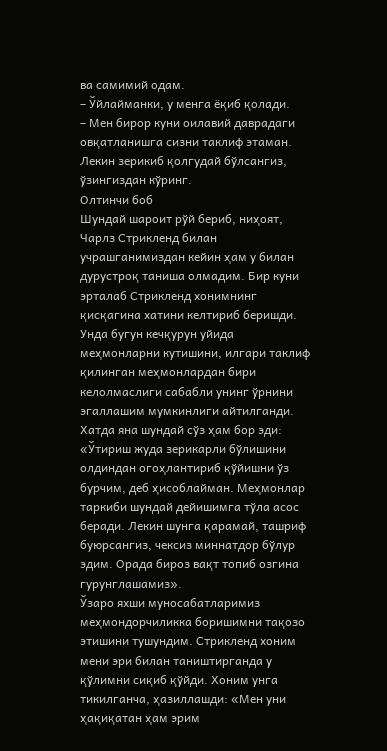ва самимий одам.
– Ўйлайманки, у менга ёқиб қолади.
– Мен бирор куни оилавий даврадаги овқатланишга сизни таклиф этаман. Лекин зерикиб қолгудай бўлсангиз, ўзингиздан кўринг.
Олтинчи боб
Шундай шароит рўй бериб, ниҳоят, Чарлз Стрикленд билан учрашганимиздан кейин ҳам у билан дурустроқ таниша олмадим. Бир куни эрталаб Стрикленд хонимнинг қисқагина хатини келтириб беришди. Унда бугун кечқурун уйида меҳмонларни кутишини, илгари таклиф қилинган меҳмонлардан бири келолмаслиги сабабли унинг ўрнини эгаллашим мумкинлиги айтилганди. Хатда яна шундай сўз ҳам бор эди: «Ўтириш жуда зерикарли бўлишини олдиндан огоҳлантириб қўйишни ўз бурчим, деб ҳисоблайман. Меҳмонлар таркиби шундай дейишимга тўла асос беради. Лекин шунга қарамай, ташриф буюрсангиз, чексиз миннатдор бўлур эдим. Орада бироз вақт топиб озгина гурунглашамиз».
Ўзаро яхши муносабатларимиз меҳмондорчиликка боришимни тақозо этишини тушундим. Стрикленд хоним мени эри билан таништирганда у қўлимни сиқиб қўйди. Хоним унга тикилганча, ҳазиллашди: «Мен уни ҳақиқатан ҳам эрим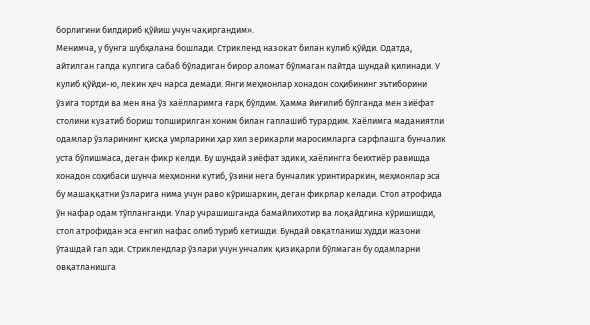борлигини билдириб қўйиш учун чақиргандим».
Менимча, у бунга шубҳалана бошлади. Стрикленд назокат билан кулиб қўйди. Одатда, айтилган гапда кулгига сабаб бўладиган бирор аломат бўлмаган пайтда шундай қилинади. У кулиб қўйди-ю, лекин ҳеч нарса демади. Янги меҳмонлар хонадон соҳибининг эътиборини ўзига тортди ва мен яна ўз хаёлларимга ғарқ бўлдим. Ҳамма йиғилиб бўлганда мен зиёфат столини кузатиб бориш топширилган хоним билан гаплашиб турардим. Хаёлимга маданиятли одамлар ўзларининг қисқа умрларини ҳар хил зерикарли маросимларга сарфлашга бунчалик уста бўлишмаса, деган фикр келди. Бу шундай зиёфат эдики, хаёлингга беихтиёр равишда хонадон соҳибаси шунча меҳмонни кутиб, ўзини нега бунчалик уринтираркин, меҳмонлар эса бу машаққатни ўзларига нима учун раво кўришаркин, деган фикрлар келади. Стол атрофида ўн нафар одам тўпланганди. Улар учрашишганда бамайлихотир ва лоқайдгина кўришишди, стол атрофидан эса енгил нафас олиб туриб кетишди. Бундай овқатланиш худди жазони ўташдай гап эди. Стриклендлар ўзлари учун унчалик қизиқарли бўлмаган бу одамларни овқатланишга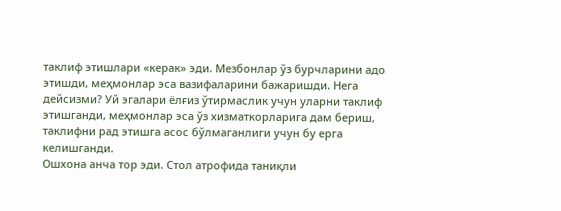таклиф этишлари «керак» эди. Мезбонлар ўз бурчларини адо этишди, меҳмонлар эса вазифаларини бажаришди. Нега дейсизми? Уй эгалари ёлғиз ўтирмаслик учун уларни таклиф этишганди, меҳмонлар эса ўз хизматкорларига дам бериш, таклифни рад этишга асос бўлмаганлиги учун бу ерга келишганди.
Ошхона анча тор эди. Стол атрофида таниқли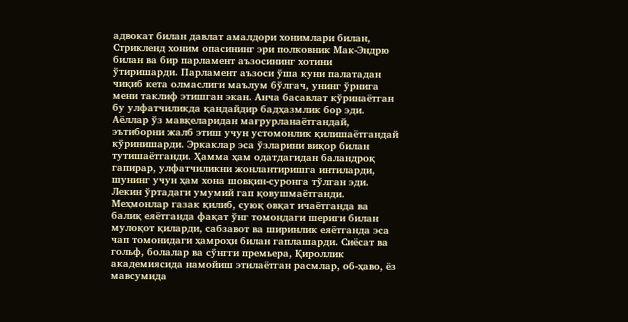адвокат билан давлат амалдори хонимлари билан, Стрикленд хоним опасининг эри полковник Мак-Эндрю билан ва бир парламент аъзосининг хотини ўтиришарди. Парламент аъзоси ўша куни палатадан чиқиб кета олмаслиги маълум бўлгач, унинг ўрнига мени таклиф этишган экан. Анча басавлат кўринаётган бу улфатчиликда қандайдир бадҳазмлик бор эди. Аёллар ўз мавқеларидан мағрурланаётгандай, эътиборни жалб этиш учун устомонлик қилишаётгандай кўринишарди. Эркаклар эса ўзларини виқор билан тутишаётганди. Ҳамма ҳам одатдагидан баландроқ гапирар, улфатчиликни жонлантиришга интиларди, шунинг учун ҳам хона шовқин-суронга тўлган эди. Лекин ўртадаги умумий гап қовушмаётганди. Меҳмонлар газак қилиб, суюқ овқат ичаётганда ва балиқ еяётганда фақат ўнг томондаги шериги билан мулоқот қиларди, сабзавот ва ширинлик еяётганда эса чап томонидаги ҳамроҳи билан гаплашарди. Сиёсат ва гольф, болалар ва сўнгги премьера, Қироллик академиясида намойиш этилаётган расмлар, об-ҳаво, ёз мавсумида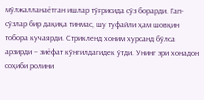мўлжалланаётган ишлар тўғрисида сўз борарди. Гап-сўзлар бир дақиқа тинмас, шу туфайли ҳам шовқин тобора кучаярди. Стрикленд хоним хурсанд бўлса арзирди – зиёфат кўнгилдагидек ўтди. Унинг эри хонадон соҳиби ролини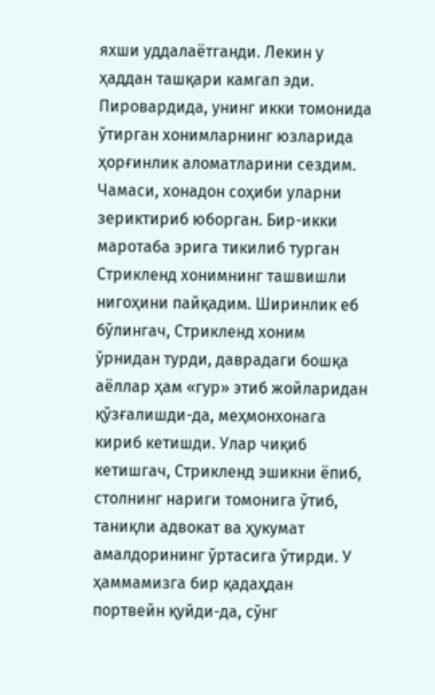яхши уддалаётганди. Лекин у ҳаддан ташқари камгап эди. Пировардида, унинг икки томонида ўтирган хонимларнинг юзларида ҳорғинлик аломатларини сездим. Чамаси, хонадон соҳиби уларни зериктириб юборган. Бир-икки маротаба эрига тикилиб турган Стрикленд хонимнинг ташвишли нигоҳини пайқадим. Ширинлик еб бўлингач, Стрикленд хоним ўрнидан турди, даврадаги бошқа аёллар ҳам «гур» этиб жойларидан қўзғалишди-да, меҳмонхонага кириб кетишди. Улар чиқиб кетишгач, Стрикленд эшикни ёпиб, столнинг нариги томонига ўтиб, таниқли адвокат ва ҳукумат амалдорининг ўртасига ўтирди. У ҳаммамизга бир қадаҳдан портвейн қуйди-да, сўнг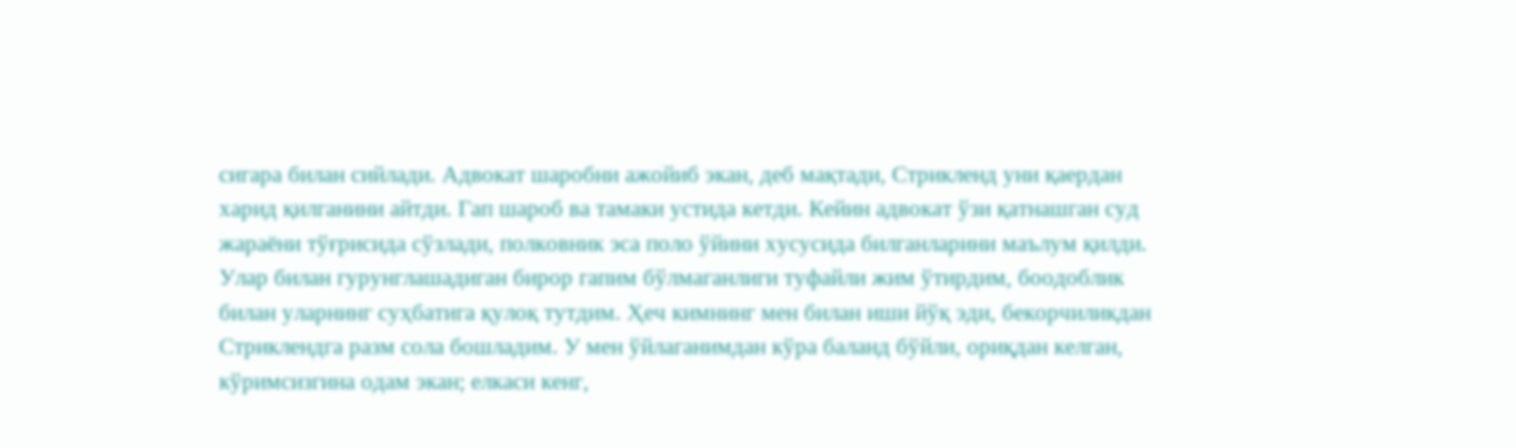сигара билан сийлади. Адвокат шаробни ажойиб экан, деб мақтади, Стрикленд уни қаердан харид қилганини айтди. Гап шароб ва тамаки устида кетди. Кейин адвокат ўзи қатнашган суд жараёни тўғрисида сўзлади, полковник эса поло ўйини хусусида билганларини маълум қилди. Улар билан гурунглашадиган бирор гапим бўлмаганлиги туфайли жим ўтирдим, боодоблик билан уларнинг суҳбатига қулоқ тутдим. Ҳеч кимнинг мен билан иши йўқ эди, бекорчиликдан Стриклендга разм сола бошладим. У мен ўйлаганимдан кўра баланд бўйли, ориқдан келган, кўримсизгина одам экан; елкаси кенг,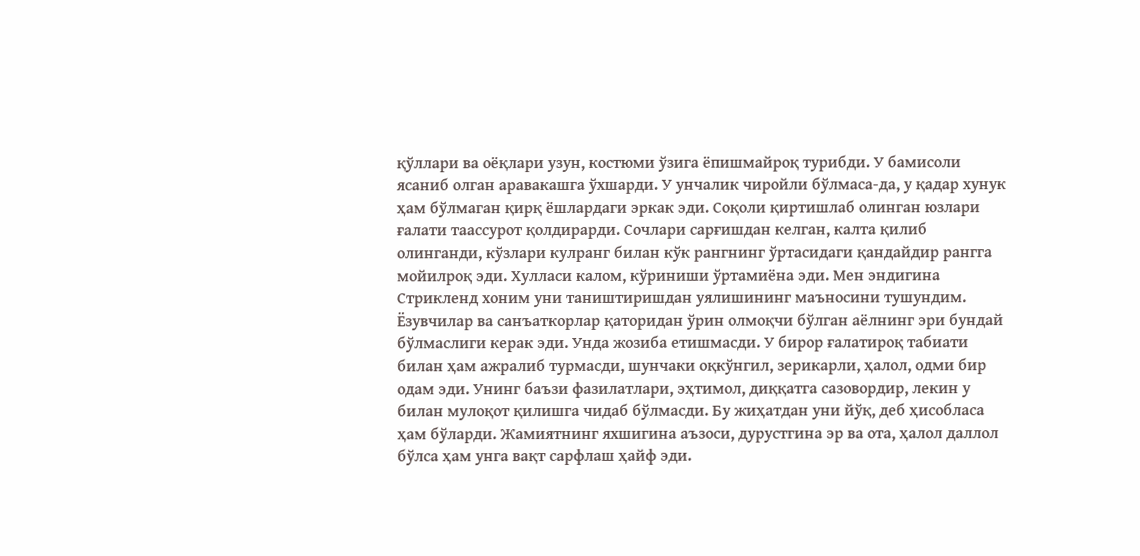қўллари ва оёқлари узун, костюми ўзига ёпишмайроқ турибди. У бамисоли ясаниб олган аравакашга ўхшарди. У унчалик чиройли бўлмаса-да, у қадар хунук ҳам бўлмаган қирқ ёшлардаги эркак эди. Соқоли қиртишлаб олинган юзлари ғалати таассурот қолдирарди. Сочлари сарғишдан келган, калта қилиб олинганди, кўзлари кулранг билан кўк рангнинг ўртасидаги қандайдир рангга мойилроқ эди. Хулласи калом, кўриниши ўртамиёна эди. Мен эндигина Стрикленд хоним уни таништиришдан уялишининг маъносини тушундим. Ёзувчилар ва санъаткорлар қаторидан ўрин олмоқчи бўлган аёлнинг эри бундай бўлмаслиги керак эди. Унда жозиба етишмасди. У бирор ғалатироқ табиати билан ҳам ажралиб турмасди, шунчаки оқкўнгил, зерикарли, ҳалол, одми бир одам эди. Унинг баъзи фазилатлари, эҳтимол, диққатга сазовордир, лекин у билан мулоқот қилишга чидаб бўлмасди. Бу жиҳатдан уни йўқ, деб ҳисобласа ҳам бўларди. Жамиятнинг яхшигина аъзоси, дурустгина эр ва ота, ҳалол даллол бўлса ҳам унга вақт сарфлаш ҳайф эди.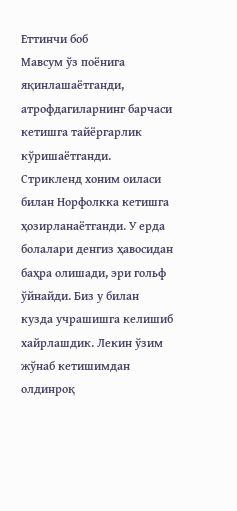Еттинчи боб
Мавсум ўз поёнига яқинлашаётганди, атрофдагиларнинг барчаси кетишга тайёргарлик кўришаётганди. Стрикленд хоним оиласи билан Норфолкка кетишга ҳозирланаётганди. У ерда болалари денгиз ҳавосидан баҳра олишади, эри гольф ўйнайди. Биз у билан кузда учрашишга келишиб хайрлашдик. Лекин ўзим жўнаб кетишимдан олдинроқ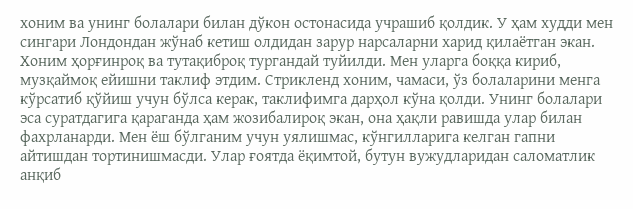хоним ва унинг болалари билан дўкон остонасида учрашиб қолдик. У ҳам худди мен сингари Лондондан жўнаб кетиш олдидан зарур нарсаларни харид қилаётган экан. Хоним ҳорғинроқ ва тутақиброқ тургандай туйилди. Мен уларга боққа кириб, музқаймоқ ейишни таклиф этдим. Стрикленд хоним, чамаси, ўз болаларини менга кўрсатиб қўйиш учун бўлса керак, таклифимга дарҳол кўна қолди. Унинг болалари эса суратдагига қараганда ҳам жозибалироқ экан, она ҳақли равишда улар билан фахрланарди. Мен ёш бўлганим учун уялишмас, кўнгилларига келган гапни айтишдан тортинишмасди. Улар ғоятда ёқимтой, бутун вужудларидан саломатлик анқиб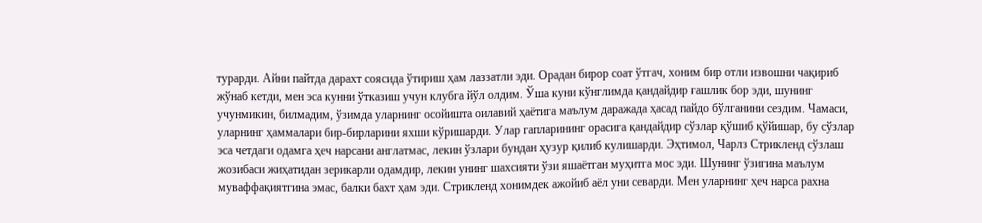турарди. Айни пайтда дарахт соясида ўтириш ҳам лаззатли эди. Орадан бирор соат ўтгач, хоним бир отли извошни чақириб жўнаб кетди, мен эса кунни ўтказиш учун клубга йўл олдим. Ўша куни кўнглимда қандайдир ғашлик бор эди, шунинг учунмикин, билмадим, ўзимда уларнинг осойишта оилавий ҳаётига маълум даражада ҳасад пайдо бўлганини сездим. Чамаси, уларнинг ҳаммалари бир-бирларини яхши кўришарди. Улар гапларининг орасига қандайдир сўзлар қўшиб қўйишар, бу сўзлар эса четдаги одамга ҳеч нарсани англатмас, лекин ўзлари бундан ҳузур қилиб кулишарди. Эҳтимол, Чарлз Стрикленд сўзлаш жозибаси жиҳатидан зерикарли одамдир, лекин унинг шахсияти ўзи яшаётган муҳитга мос эди. Шунинг ўзигина маълум муваффақиятгина эмас, балки бахт ҳам эди. Стрикленд хонимдек ажойиб аёл уни севарди. Мен уларнинг ҳеч нарса рахна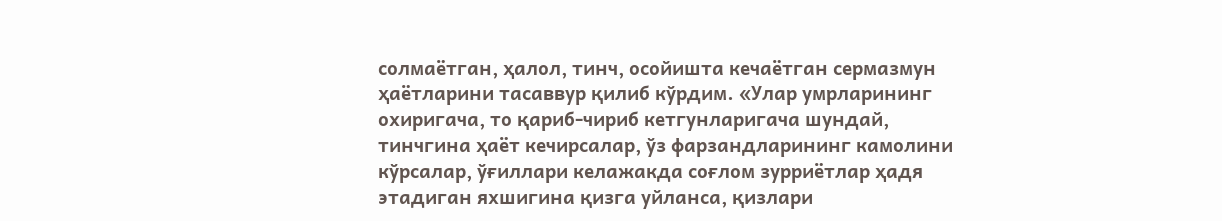солмаётган, ҳалол, тинч, осойишта кечаётган сермазмун ҳаётларини тасаввур қилиб кўрдим. «Улар умрларининг охиригача, то қариб-чириб кетгунларигача шундай, тинчгина ҳаёт кечирсалар, ўз фарзандларининг камолини кўрсалар, ўғиллари келажакда соғлом зурриётлар ҳадя этадиган яхшигина қизга уйланса, қизлари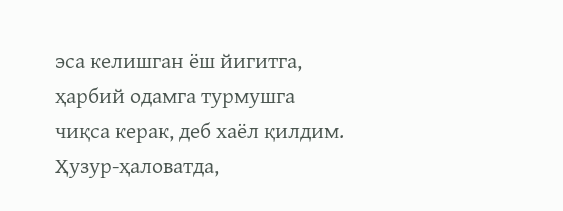эса келишган ёш йигитга, ҳарбий одамга турмушга чиқса керак, деб хаёл қилдим. Ҳузур-ҳаловатда,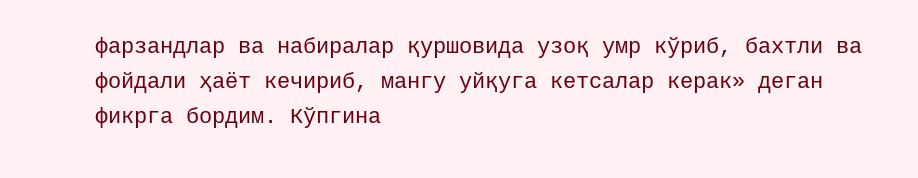фарзандлар ва набиралар қуршовида узоқ умр кўриб, бахтли ва фойдали ҳаёт кечириб, мангу уйқуга кетсалар керак» деган фикрга бордим. Кўпгина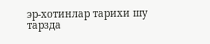эр-хотинлар тарихи шу тарзда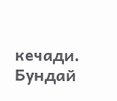кечади. Бундай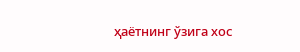ҳаётнинг ўзига хос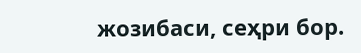жозибаси, сеҳри бор.